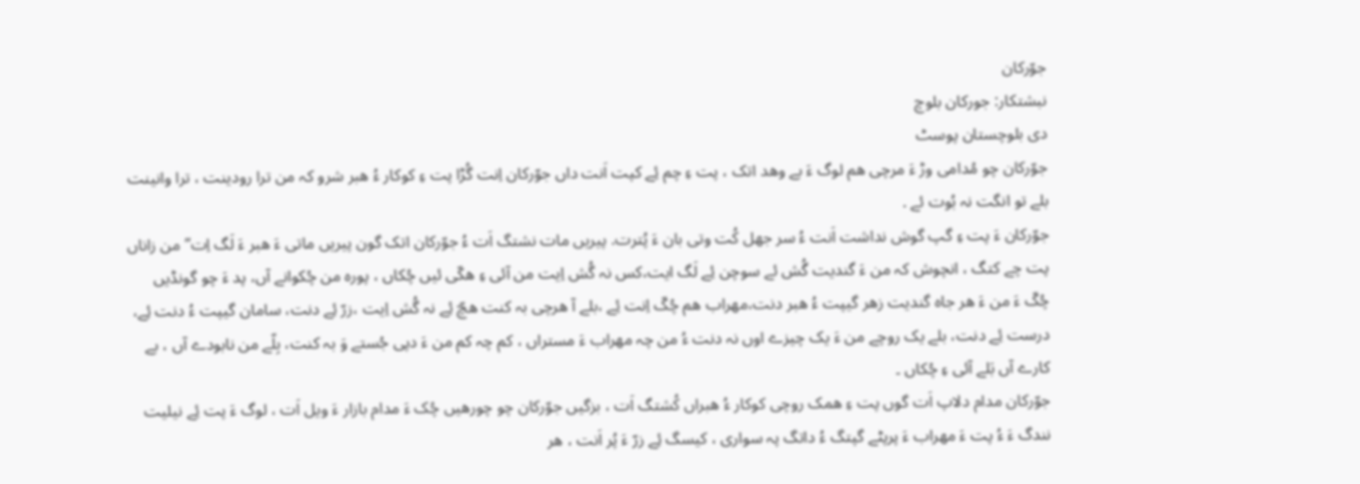جوّرکان
نبشتکار: جورکان بلوچ
دی بلوچستان پوسٹ
جوّرکان چو مُدامی وڑ ءَ مرچی ھم لوگ ءَ بے وھد اتک ، پت ءِ چم ئِے کپت اَنت داں جوّرکان اِنت گُڑا پت ءِ کوکار ءُ ھبر شرو کہ من ترا رودینت ، ترا وانینت بلے تو انگت نہ بُوت ئے .
جوّرکان ءَ پت ءِ گپ گوش نداشت اَنت ءُ سر جھل کُت وتی بان ءَ پُترت. پیریں مات نشتگ اَت ءُ جوّرکان اتک گون پیریں ماتی ءَ ھبر ءَ لَگ اِت” من زاناں پت چے کتگ ، انچوش کہ من ءَ گندیت گُش ئے سوچن ئِے لَگ ایت،کس نہ گُش اِیت من آئی ءِ ھکّی ئیں چُکاں ، پورہ من چُکوانے آں، پد ءَ چو گونڈیں چُکّ ءَ من ءَ ھر جاہ گندیت زھر گیپت ءُ ھبر دنت،مھراب ھم چُکّ اِنت ئِے ،بلے آ ھرچی بہ کنت ھچّ ئِے نہ گُش اِیت ،زرّ ئِے دنت، سامان گیپت ءُ دنت ئِے، درست ئِے دنت، بلے یک روچے من ءَ یک چیزے اوں نہ دنت ءُ من چہ مھراب ءَ مستراں ، کم چہ کم من ءَ دپی جُستے وَ بہ کنت، بِلّے من نابودے آں ، بے کارے آں بَلے آئی ءِ چُکاں ۔
جوّرکان مدام دلاپ اَت گوں پت ءِ ھمک روچی کوکار ءُ ھبراں کُشتگ اَت ، بزگیں جوّرکان چو چورھیں چُک ءَ مدام بازار ءَ ویل اَت ، لوگ ءَ پت ئِے نیلیت نندگ ءَ ءُ پت ءَ مھراب ءَ پرپٹے گپتگ ءُ داتگ پہ سواری ، کیسگ ئِے زرّ ءَ پُر اَنت ، ھر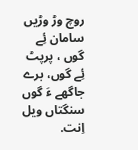روچ وڑ وڑیں سامان ئِے گوں ، پرپٹ ئِے گوں، برے جاگھے ءَ گوں سنگتاں ویل اِنت.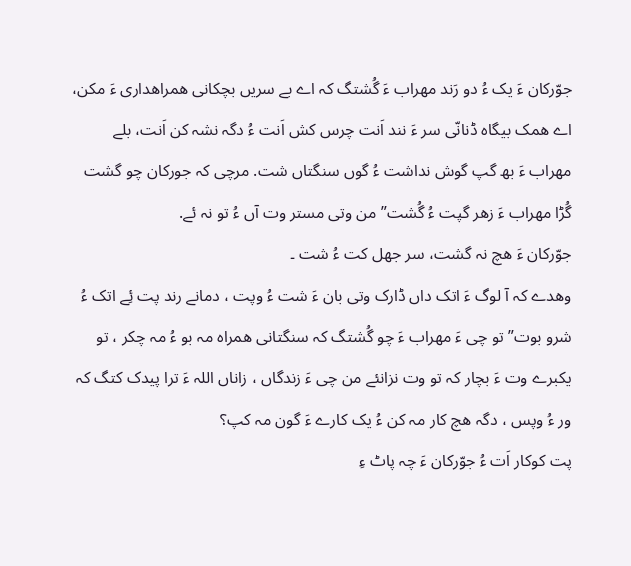جوّرکان ءَ یک ءُ دو رَند مھراب ءَ گُشتگ کہ اے بے سریں بچکانی ھمراھداری ءَ مکن، اے ھمک بیگاہ ڈنانّی سر ءَ نند اَنت چرس کش اَنت ءُ دگہ نشہ کن اَنت، بلے مھراب ءَ بھ گپ گوش نداشت ءُ گوں سنگتاں شت. مرچی کہ جورکان چو گشت گُڑا مھراب ءَ زھر گپت ءُ گُشت” من وتی مستر وت آں ءُ تو نہ ئے.
جوّرکان ءَ ھچ نہ گشت، سر جھل کت ءُ شت ۔
وھدے کہ آ لوگ ءَ اتک داں ڈارک وتی بان ءَ شت ءُ وپت ، دمانے رند پت ئِے اتک ءُ شرو بوت” تو چی ءَ مھراب ءَ چو گُشتگ کہ سنگتانی ھمراہ مہ بو ءُ مہ چکر ، تو یکبرے وت ءَ بچار کہ تو وت نزانئے من چی ءَ زندگاں ، زاناں اللہ ءَ ترا پیدک کتگ کہ ور ءُ وپس ، دگہ ھچ کار مہ کن ءُ یک کارے ءَ گون مہ کپ؟
پت کوکار اَت ءُ جوّرکان ءَ چہ پاٹ ءِ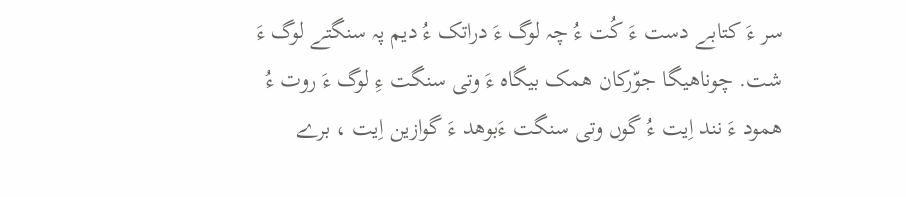سر ءَ کتابے دست ءَ کُت ءُ چہ لوگ ءَ دراتک ءُ دیم پہ سنگتے لوگ ءَ شت. چوناھیگا جوّرکان ھمک بیگاہ ءَ وتی سنگت ءِ لوگ ءَ روت ءُ ھمود ءَ نند اِیت ءُ گوں وتی سنگت ءَبوھد ءَ گوازین اِیت ، برے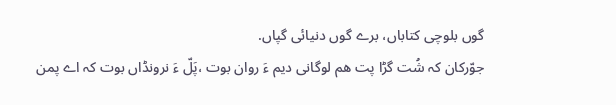گوں بلوچی کتاباں، برے گوں دنیائی گپاں.
جوّرکان کہ شُت گڑا پت ھم لوگانی دیم ءَ روان بوت ،پَلّ ءَ نرونڈاں بوت کہ اے پمن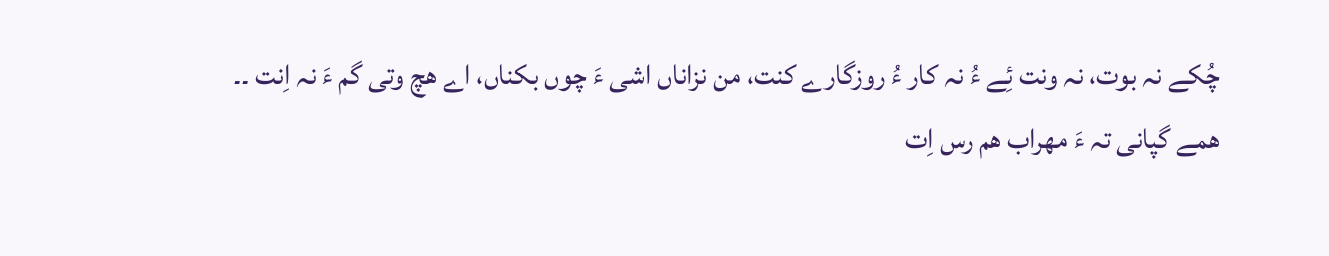چُکے نہ بوت، نہ ونت ئِے ءُ نہ کار ءُ روزگارے کنت، من نزاناں اشی ءَ چوں بکناں، اے ھچ وتی گم ءَ نہ اِنت ۔۔
ھمے گپانی تہ ءَ مھراب ھم رس اِت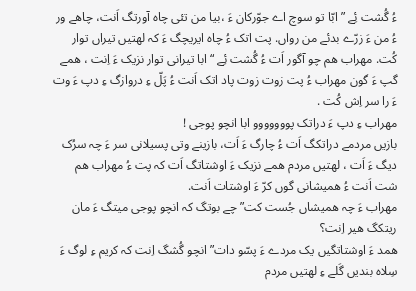ءُ گُشت ئِے ” ابّا تو سوچ اے جوّرکان ءَ ،بیا من تئی چاہ آورتگ اَنت، چاھے ور ءُ من ءَ زرّے بدئے من رواں. پت اتک ءُ چاہ ایریچگ ءَ کہ لھتیں تیراں توار کُت. مھراب ھم چو آگور اَت ءُ گُشت ئِے “ابا تیرانی توار نزیک ءَ اِنت ، ھمے گپ ءَ گون مھراب ءُ پت زوت زوت پاد اتک اَنت ءُ پَلّ ءِ دروازگ ءِ دپ ءَ وت ءَ را سر اِش کُت .
مھراب ءِ دپ ءَ دراتک پووووووو ابا انچو پوجی !
بازیں مردمے دراتکگ اَت ءُ چارگ ءَ اَت، بازینے وتی پسیلانی سر ءَ چہ سرُک دیگ ءَ اَت ، لھتیں مردم ھمے نزیک ءَ اوشتاتگ اَت کہ پت ءُ مھراب ھم شت اَنت ءُ ھمیشانی گوں کرّ ءَ اوشتات اَنت.
مھراب ءَ چہ ھمیشاں جُست کت” چے بوتگ کہ انچو پوجی میتگ ءَ مان ریتکگ ھیر اِنت؟
ھمد ءَ اوشتاتگیں یک مردے ءَ پسّو دات” انچو گُشگ اِنت کہ کریم ءِ لوگ ءَ سِلاہ بندیں گَلے ءِ لھتیں مردم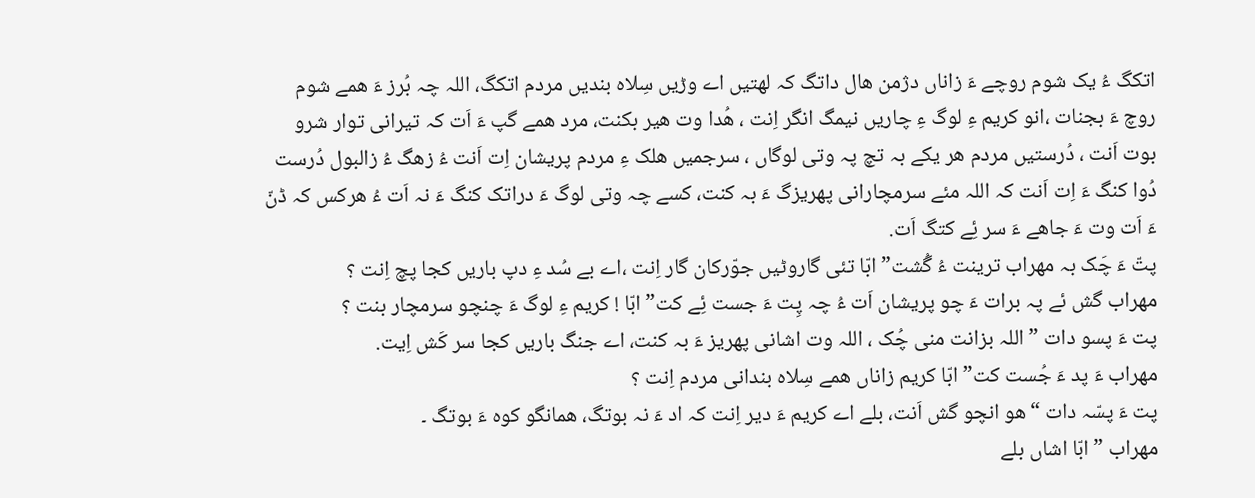اتکگ ءُ یک شوم روچے ءَ زاناں دژمن ھال داتگ کہ لھتیں اے وڑیں سِلاہ بندیں مردم اتکگ، اللہ چہ بُرز ءَ ھمے شوم روچ ءَ بجنات ،انو کریم ءِ لوگ ءِ چاریں نیمگ انگر اِنت ، ھُدا وت ھیر بکنت، مرد ھمے گپ ءَ اَت کہ تیرانی توار شرو بوت اَنت ، دُرستیں مردم ھر یکے بہ تچ پہ وتی لوگاں ، سرجمیں ھلک ءِ مردم پریشان اِت اَنت ءُ زھگ ءُ زالبول دُرست دُوا کنگ ءَ اِت اَنت کہ اللہ مئے سرمچارانی پھریزگ ءَ بہ کنت، کسے چہ وتی لوگ ءَ دراتک کنگ ءَ نہ اَت ءُ ھرکس کہ ڈنّ ءَ اَت وت ءَ جاھے ءَ سر ئِے کتگ اَت.
پتّ ءَ چَک بہ مھراب ترینت ءُ گُشت” ابّا تئی گاروٹیں جوّرکان گار اِنت ،اے بے سُد ءِ دپ باریں کجا پچ اِنت ؟
مھراب گش ئے پہ برات ءَ چو پریشان اَت ءُ چہ پِت ءَ جست ئِے کت” ابّا ! کریم ءِ لوگ ءَ چنچو سرمچار بنت ؟
پت ءَ پسو دات ” اللہ بزانت منی چُک ، اللہ وت اشانی پھریز ءَ بہ کنت، اے جنگ باریں کجا سر کَش اِیت.
مھراب ءَ پد ءَ جُست کت” ابّا کریم زاناں ھمے سِلاہ بندانی مردم اِنت ؟
پت ءَ پسّہ دات “ھو انچو گش اَنت، بلے اے کریم ءَ دیر اِنت کہ اد ءَ نہ بوتگ، ھمانگو کوہ ءَ بوتگ ۔
مھراب ” ابّا اشاں بلے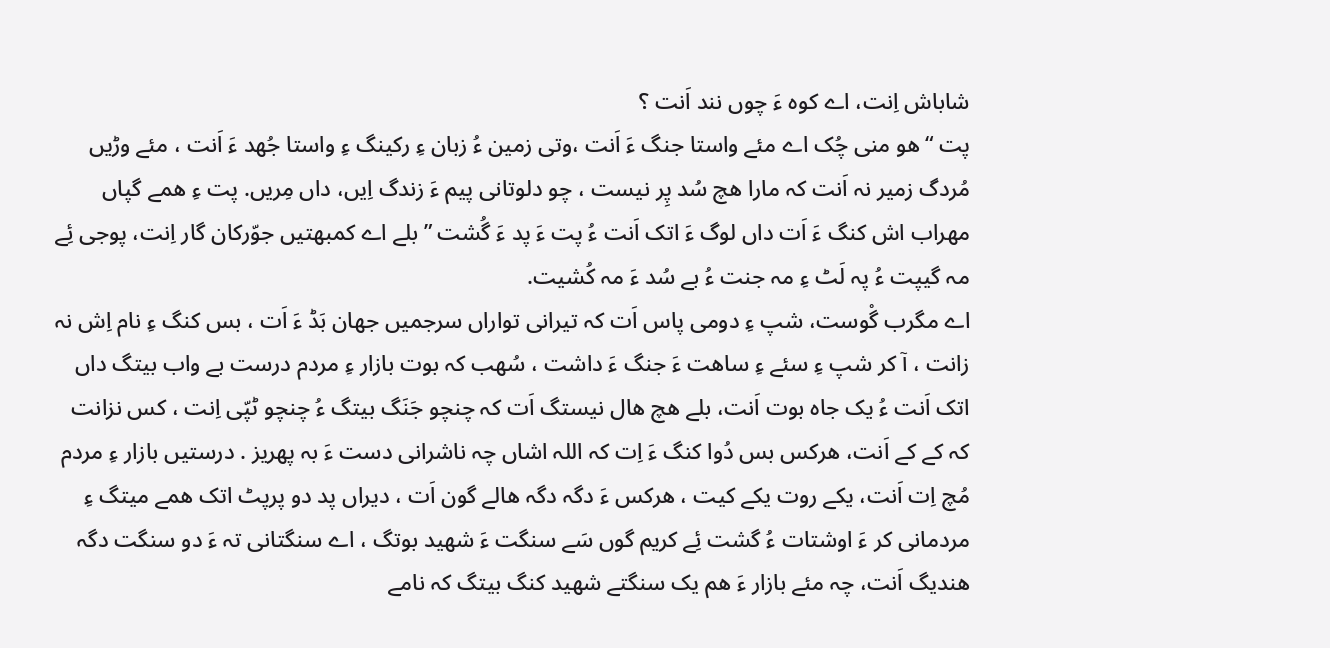شاباش اِنت، اے کوہ ءَ چوں نند اَنت ؟
پت “ھو منی چُک اے مئے واستا جنگ ءَ اَنت ،وتی زمین ءُ زبان ءِ رکینگ ءِ واستا جُھد ءَ اَنت ، مئے وڑیں مُردگ زمیر نہ اَنت کہ مارا ھچ سُد پِر نیست ، چو دلوتانی پیم ءَ زندگ اِیں، داں مِریں. پت ءِ ھمے گپاں مھراب اش کنگ ءَ اَت داں لوگ ءَ اتک اَنت ءُ پت ءَ پد ءَ گُشت ” بلے اے کمبھتیں جوّرکان گار اِنت، پوجی ئِے مہ گیپت ءُ پہ لَٹ ءِ مہ جنت ءُ بے سُد ءَ مہ کُشیت.
اے مگرب گْوست، شپ ءِ دومی پاس اَت کہ تیرانی تواراں سرجمیں جھان بَڈ ءَ اَت ، بس کنگ ءِ نام اِش نہ زانت ، آ کر شپ ءِ سئے ءِ ساھت ءَ جنگ ءَ داشت ، سُھب کہ بوت بازار ءِ مردم درست بے واب بیتگ داں اتک اَنت ءُ یک جاہ بوت اَنت، بلے ھچ ھال نیستگ اَت کہ چنچو جَنَگ بیتگ ءُ چنچو ٹپّی اِنت ، کس نزانت کہ کے کے اَنت، ھرکس بس دُوا کنگ ءَ اِت کہ اللہ اشاں چہ ناشرانی دست ءَ بہ پھریز . درستیں بازار ءِ مردم مُچ اِت اَنت، یکے روت یکے کیت ، ھرکس ءَ دگہ دگہ ھالے گون اَت ، دیراں پد دو پرپٹ اتک ھمے میتگ ءِ مردمانی کر ءَ اوشتات ءُ گشت ئِے کریم گوں سَے سنگت ءَ شھید بوتگ ، اے سنگتانی تہ ءَ دو سنگت دگہ ھندیگ اَنت، چہ مئے بازار ءَ ھم یک سنگتے شھید کنگ بیتگ کہ نامے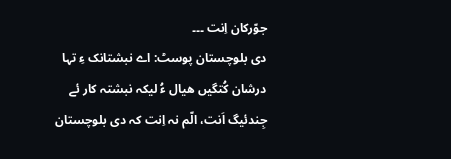جوّرکان اِنت ۔۔۔
دی بلوچستان پوسٹ: اے نبشتانک ءِ تہا درشان کُتگیں ھیال ءُ لیکہ نبشتہ کار ئے جِندئیگ اَنت، الّم نہ اِنت کہ دی بلوچستان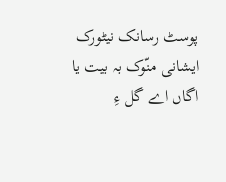پوسٹ رسانک نیٹورک ایشانی منّوک بہ بیت یا اگاں اے گل ءِ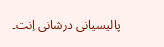پالیسیانی درشانی اِنت۔